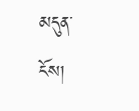མདུན་ངོས།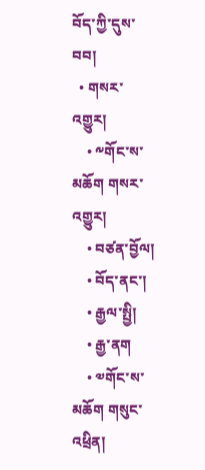བོད་ཀྱི་དུས་བབ།
  • གསར་འགྱུར།
    • ༸གོང་ས་མཆོག གསར་འགྱུར།
    • བཙན་བྱོལ།
    • བོད་ནང་།
    • རྒྱལ་སྤྱི།
    • རྒྱ་ནག
    • ༧གོང་ས་མཆོག གསུང་འཕྲིན།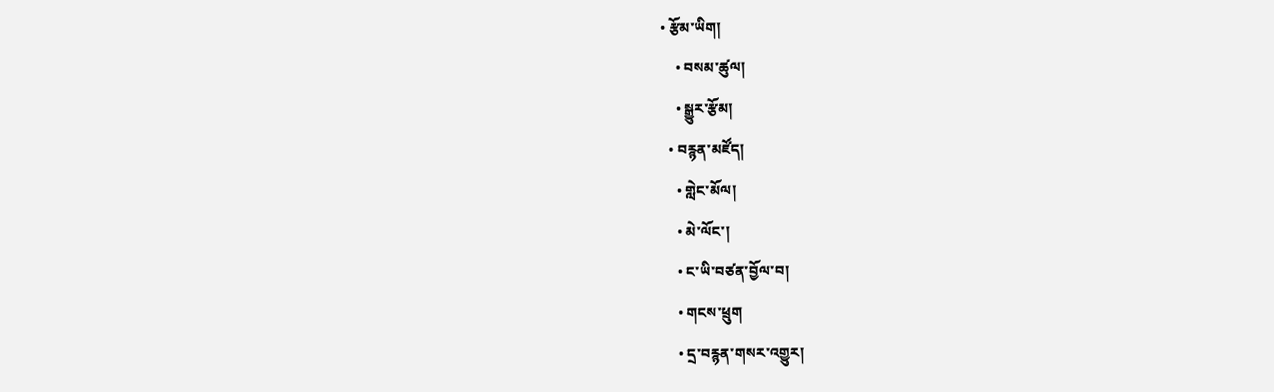• རྩོམ་ཡིག།
    • བསམ་ཚུལ།
    • སྒྱུར་རྩོམ།
  • བརྙན་མཛོད།
    • གླེང་མོལ།
    • མེ་ལོང་།
    • ང་ཡི་བཙན་བྱོལ་བ།
    • གངས་ཕྲུག
    • དྲ་བརྙན་གསར་འགྱུར།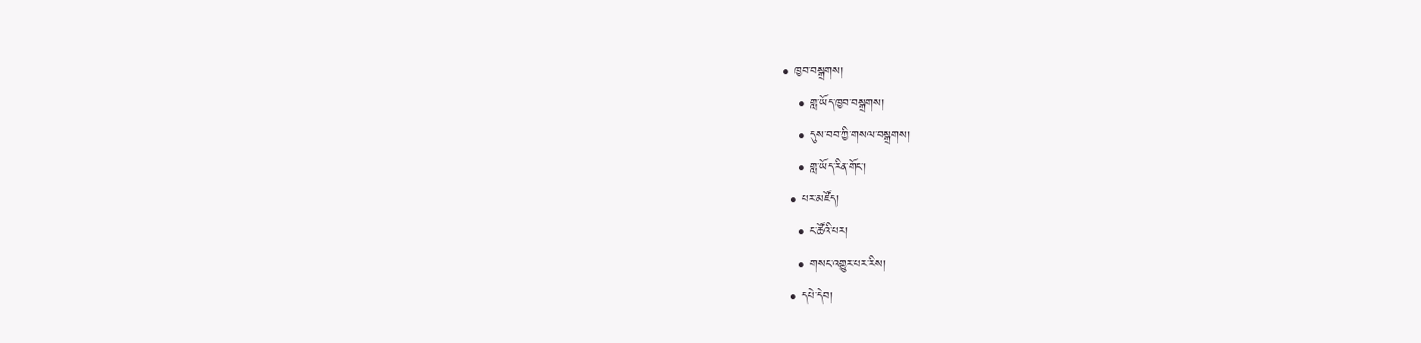• ཁྱབ་བསྒྲགས།
    • གླ་ཡོད་ཁྱབ་བསྒྲགས།
    • དུས་བབ་ཀྱི་གསལ་བསྒྲགས།
    • གླ་ཡོད་རིན་གོང་།
  • པར་མཛོད།
    • ང་ཚོའི་པར།
    • གསང་འགྱུར་པར་རིས།
  • དཔེ་དེབ།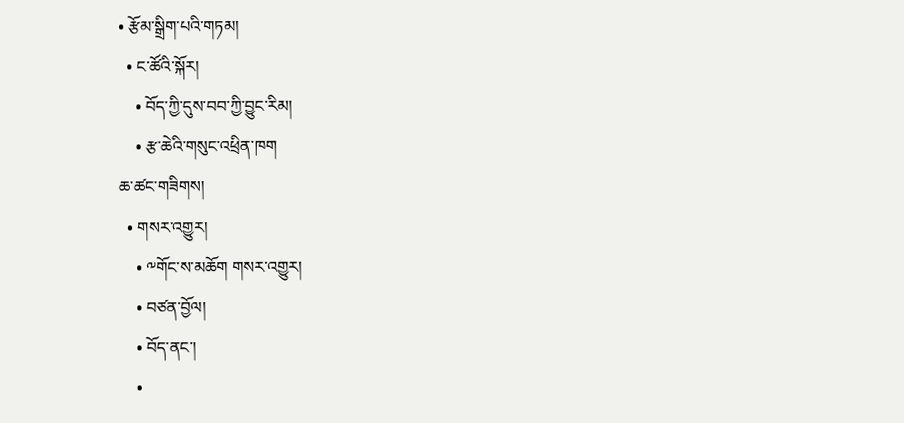• རྩོམ་སྒྲིག་པའི་གཏམ།
  • ང་ཚོའི་སྐོར།
    • བོད་ཀྱི་དུས་བབ་ཀྱི་བྱུང་རིམ།
    • རྩ་ཆེའི་གསུང་འཕྲིན་ཁག
ཆ་ཚང་གཟིགས།
  • གསར་འགྱུར།
    • ༸གོང་ས་མཆོག གསར་འགྱུར།
    • བཙན་བྱོལ།
    • བོད་ནང་།
    •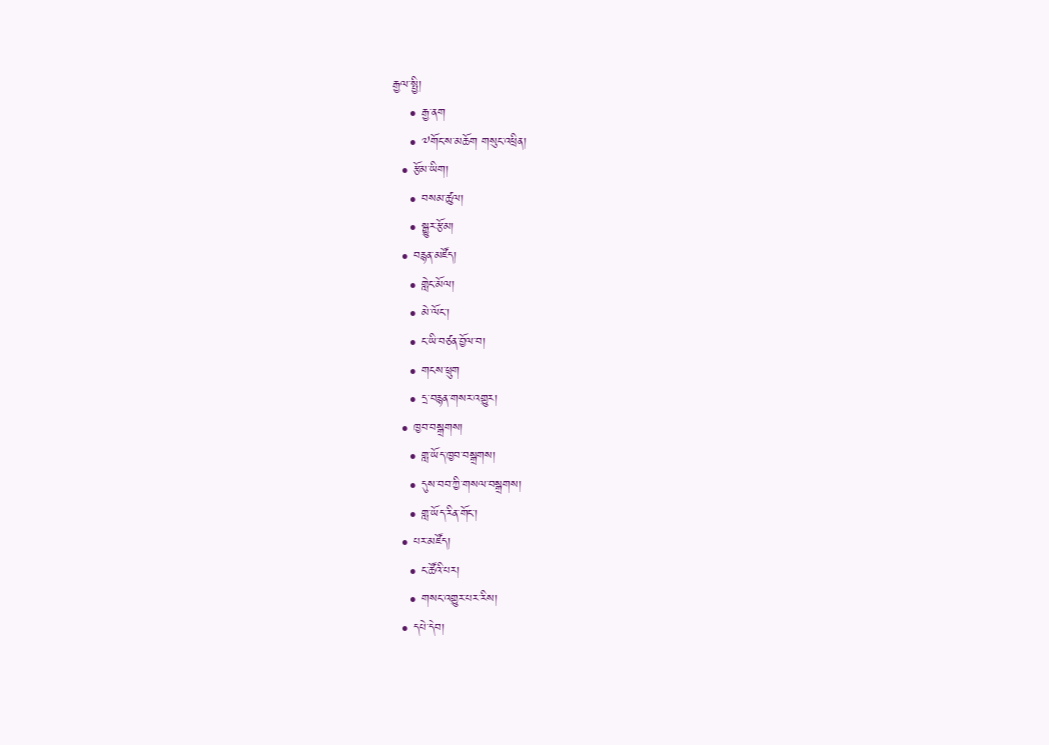རྒྱལ་སྤྱི།
    • རྒྱ་ནག
    • ༧གོང་ས་མཆོག གསུང་འཕྲིན།
  • རྩོམ་ཡིག།
    • བསམ་ཚུལ།
    • སྒྱུར་རྩོམ།
  • བརྙན་མཛོད།
    • གླེང་མོལ།
    • མེ་ལོང་།
    • ང་ཡི་བཙན་བྱོལ་བ།
    • གངས་ཕྲུག
    • དྲ་བརྙན་གསར་འགྱུར།
  • ཁྱབ་བསྒྲགས།
    • གླ་ཡོད་ཁྱབ་བསྒྲགས།
    • དུས་བབ་ཀྱི་གསལ་བསྒྲགས།
    • གླ་ཡོད་རིན་གོང་།
  • པར་མཛོད།
    • ང་ཚོའི་པར།
    • གསང་འགྱུར་པར་རིས།
  • དཔེ་དེབ།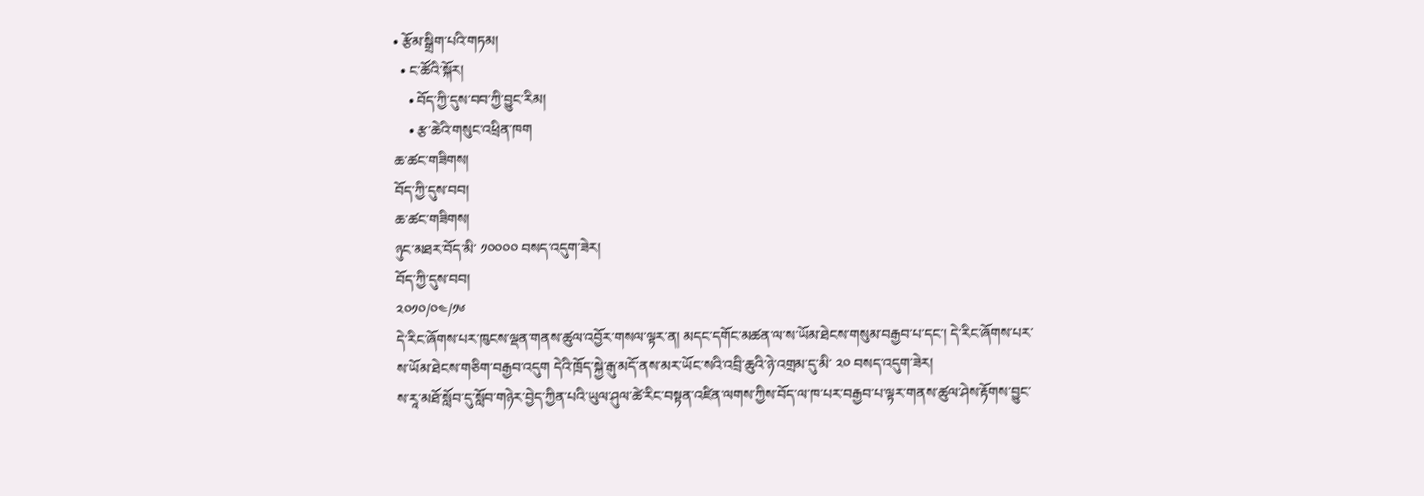• རྩོམ་སྒྲིག་པའི་གཏམ།
  • ང་ཚོའི་སྐོར།
    • བོད་ཀྱི་དུས་བབ་ཀྱི་བྱུང་རིམ།
    • རྩ་ཆེའི་གསུང་འཕྲིན་ཁག
ཆ་ཚང་གཟིགས།
བོད་ཀྱི་དུས་བབ།
ཆ་ཚང་གཟིགས།
ཉུང་མཐར་བོད་མི་ ༡༠༠༠༠ བསད་འདུག་ཟེར།
བོད་ཀྱི་དུས་བབ།
༢༠༡༠/༠༤/༡༦
དེ་རིང་ཞོགས་པར་ཁུངས་ལྡན་གནས་ཚུལ་འབྱོར་གསལ་ལྟར་ན། མདང་དགོང་མཚན་ལ་ས་ཡོམ་ཐེངས་གསུམ་བརྒྱབ་པ་དང་། དེ་རིང་ཞོགས་པར་ས་ཡོམ་ཐེངས་གཅིག་བརྒྱབ་འདུག དེའི་ཁྲོད་སྐྱེ་རྒུ་མདོ་ནས་མར་ཡོང་སའི་འབྲི་ཆུའི་ཉེ་འགྲམ་དུ་མི་ ༢༠ བསད་འདུག་ཟེར།
ས་རཱ་མཐོ་སློབ་དུ་སློབ་གཉེར་བྱེད་ཀྱིན་པའི་ཡུལ་ཤུལ་ཚེ་རིང་བསྟན་འཛིན་ལགས་ཀྱིས་བོད་ལ་ཁ་པར་བརྒྱབ་པ་ལྟར་གནས་ཚུལ་ཤེས་རྟོགས་བྱུང་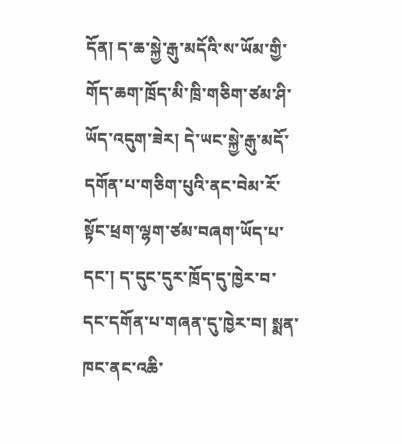དོན། ད་ཆ་སྐྱེ་རྒུ་མདོའི་ས་ཡོམ་གྱི་གོད་ཆག་ཁྲོད་མི་ཁྲི་གཅིག་ཙམ་ཤི་ཡོད་འདུག་ཟེར། དེ་ཡང་སྐྱེ་རྒུ་མདོ་དགོན་པ་གཅིག་པུའི་ནང་བེམ་རོ་སྟོང་ཕྲག་ལྷག་ཙམ་བཞག་ཡོད་པ་དང་། ད་དུང་དུར་ཁྲོད་དུ་ཁྱེར་བ་དང་དགོན་པ་གཞན་དུ་ཁྱེར་བ། སྨན་ཁང་ནང་འཆི་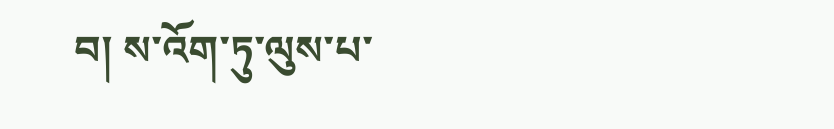བ། ས་འོག་ཏུ་ལུས་པ་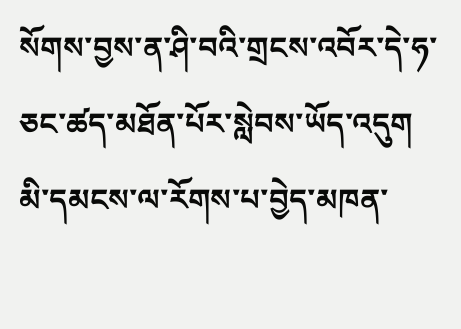སོགས་བྱས་ན་ཤི་བའི་གྲངས་འབོར་དེ་ཧ་ཅང་ཚད་མཐོན་པོར་སླེབས་ཡོད་འདུག མི་དམངས་ལ་རོགས་པ་བྱེད་མཁན་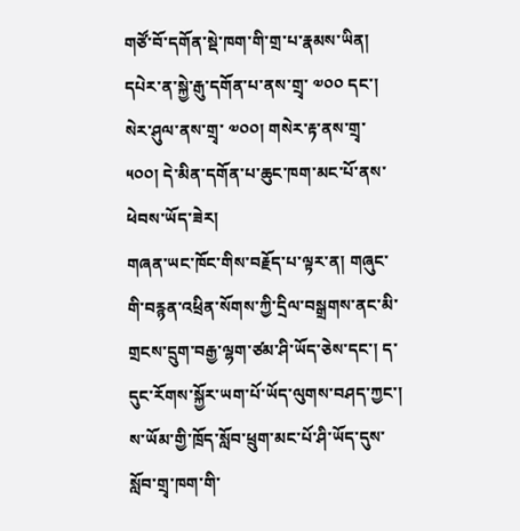གཙོ་བོ་དགོན་སྡེ་ཁག་གི་གྲ་པ་རྣམས་ཡིན། དཔེར་ན་སྐྱེ་རྒུ་དགོན་པ་ནས་གྲྭ་ ༧༠༠ དང་། སེར་ཤུལ་ནས་གྲྭ་ ༧༠༠། གསེར་རྟ་ནས་གྲྭ་ ༥༠༠། དེ་མིན་དགོན་པ་ཆུང་ཁག་མང་པོ་ནས་ཕེབས་ཡོད་ཟེར།
གཞན་ཡང་ཁོང་གིས་བརྗོད་པ་ལྟར་ན། གཞུང་གི་བརྙན་འཕྲིན་སོགས་ཀྱི་དྲིལ་བསྒྲགས་ནང་མི་གྲངས་དྲུག་བརྒྱ་ལྷག་ཙམ་ཤི་ཡོད་ཅེས་དང་། ད་དུང་རོགས་སྐྱོར་ཡག་པོ་ཡོད་ལུགས་བཤད་ཀྱང་། ས་ཡོམ་གྱི་ཁྲོད་སློབ་ཕྲུག་མང་པོ་ཤི་ཡོད་དུས་སློབ་གྲྭ་ཁག་གི་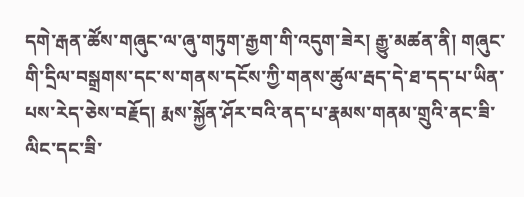དགེ་རྒན་ཚོས་གཞུང་ལ་ཞུ་གཏུག་རྒྱག་གི་འདུག་ཟེར། རྒྱུ་མཚན་ནི། གཞུང་གི་དྲིལ་བསྒྲགས་དང་ས་གནས་དངོས་ཀྱི་གནས་ཚུལ་རྦད་དེ་ཐ་དད་པ་ཡིན་པས་རེད་ཅེས་བརྗོད། རྨས་སྐྱོན་ཤོར་བའི་ནད་པ་རྣམས་གནམ་གྲུའི་ནང་ཟི་ལིང་དང་ཟི་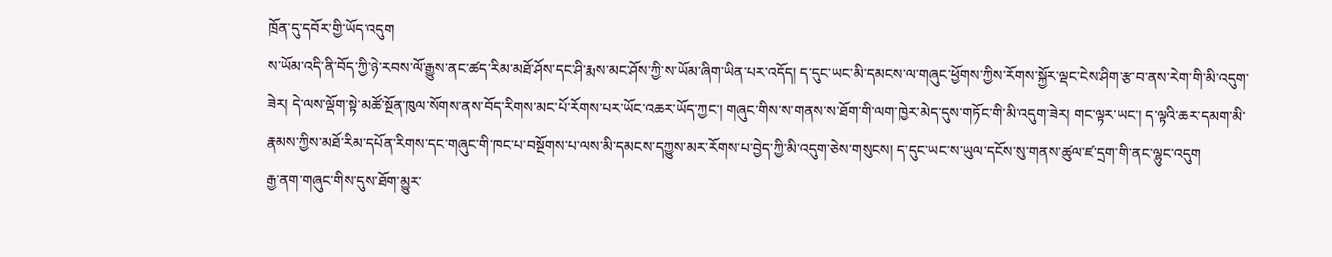ཁྲོན་དུ་དབོར་གྱི་ཡོད་འདུག
ས་ཡོམ་འདི་ནི་བོད་ཀྱི་ཉེ་རབས་ལོ་རྒྱུས་ནང་ཚད་རིམ་མཐོ་ཤོས་དང་ཤི་རྨས་མང་ཤོས་ཀྱི་ས་ཡོམ་ཞིག་ཡིན་པར་འདོད། ད་དུང་ཡང་མི་དམངས་ལ་གཞུང་ཕྱོགས་ཀྱིས་རོགས་སྐྱོར་ལྡང་ངེས་ཤིག་རྩ་བ་ནས་རེག་གི་མི་འདུག་ཟེར། དེ་ལས་ལྡོག་སྟེ་མཚོ་སྔོན་ཁུལ་སོགས་ནས་བོད་རིགས་མང་པོ་རོགས་པར་ཡོང་འཆར་ཡོད་ཀྱང་། གཞུང་གིས་ས་གནས་ས་ཐོག་གི་ལག་ཁྱེར་མེད་དུས་གཏོང་གི་མི་འདུག་ཟེར། གང་ལྟར་ཡང་། ད་ལྟའི་ཆར་དམག་མི་རྣམས་ཀྱིས་མཐོ་རིམ་དཔོན་རིགས་དང་གཞུང་གི་ཁང་པ་བསྔོགས་པ་ལས་མི་དམངས་དཀྱུས་མར་རོགས་པ་བྱེད་ཀྱི་མི་འདུག་ཅེས་གསུངས། ད་དུང་ཡང་ས་ཡུལ་དངོས་སུ་གནས་ཚུལ་ཛ་དྲག་གི་ནང་ལྷུང་འདུག
རྒྱ་ནག་གཞུང་གིས་དུས་ཐོག་མྱུར་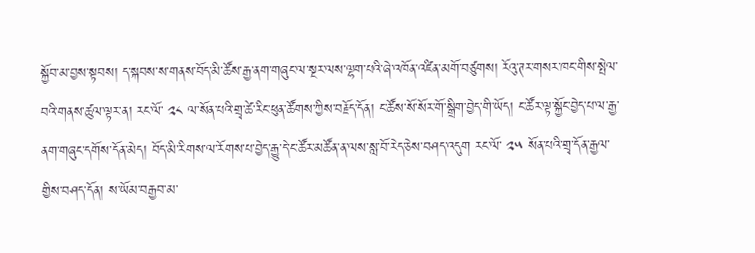སྐྱོབ་མ་བྱས་སྟབས། ད་སྐབས་ས་གནས་བོད་མི་ཚོས་རྒྱ་ནག་གཞུང་ལ་སྔར་ལས་ལྷག་པའི་ཞེ་འཁོན་འཛིན་མགོ་བཙུགས། རོའུ་ཊར་གསར་ཁང་གིས་སྤེལ་བའི་གནས་ཚུལ་ལྟར་ན། རང་ལོ་ ༢༨ ལ་སོན་པའི་གྲྭ་ཚེ་རིང་ཕུན་ཚོགས་ཀྱིས་བརྗོད་དོན། ང་ཚོས་སོ་སོར་གོ་སྒྲིག་བྱེད་གི་ཡོད། ང་ཚོར་ལྟ་སྐྱོང་བྱེད་པ་ལ་རྒྱ་ནག་གཞུང་དགོས་དོན་མེད། བོད་མི་རིགས་ལ་རོགས་པ་བྱེད་རྒྱུ་དེ་ང་ཚོར་མཚོན་ན་ལས་སླ་བོ་རེད་ཅེས་བཤད་འདུག རང་ལོ་ ༢༥ སོན་པའི་གྲྭ་དོན་རྒྱལ་གྱིས་བཤད་དོན། ས་ཡོམ་བརྒྱབ་མ་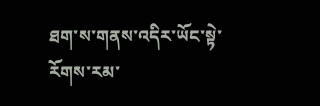ཐག་ས་གནས་འདིར་ཡོང་སྟེ་རོགས་རམ་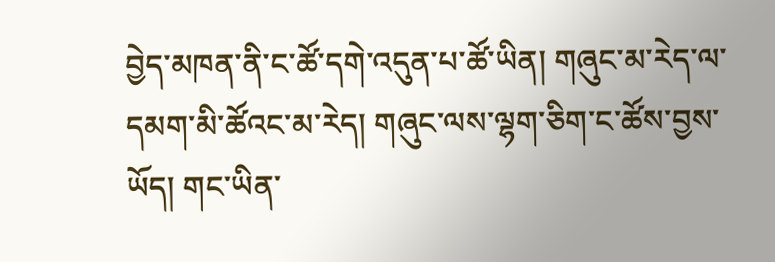བྱེད་མཁན་ནི་ང་ཚོ་དགེ་འདུན་པ་ཚོ་ཡིན། གཞུང་མ་རེད་ལ་དམག་མི་ཚོའང་མ་རེད། གཞུང་ལས་ལྷག་ཅིག་ང་ཚོས་བྱས་ཡོད། གང་ཡིན་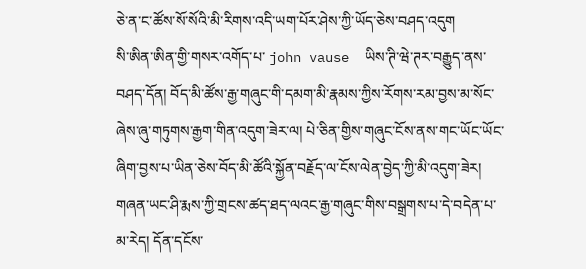ཅེ་ན་ང་ཚོས་སོ་སོའི་མི་རིགས་འདི་ཡག་པོར་ཤེས་ཀྱི་ཡོད་ཅེས་བཤད་འདུག
སི་ཨིན་ཨིན་གྱི་གསར་འགོད་པ་ john vause  ཡིས་ཊི་ཝེ་ཊར་བརྒྱུད་ནས་བཤད་དོན། བོད་མི་ཚོས་རྒྱ་གཞུང་གི་དམག་མི་རྣམས་ཀྱིས་རོགས་རམ་བྱས་མ་སོང་ཞེས་ཞུ་གཏུགས་རྒྱག་གིན་འདུག་ཟེར་ལ། པེ་ཅིན་གྱིས་གཞུང་ངོས་ནས་གང་ཡོང་ཡོང་ཞིག་བྱས་པ་ཡིན་ཅེས་བོད་མི་ཚོའི་སྐྱོན་བརྗོད་ལ་ངོས་ལེན་བྱེད་ཀྱི་མི་འདུག་ཟེར། གཞན་ཡང་ཤི་རྨས་ཀྱི་གྲངས་ཚད་ཐད་ལའང་རྒྱ་གཞུང་གིས་བསྒྲགས་པ་དེ་བདེན་པ་མ་རེད། དོན་དངོས་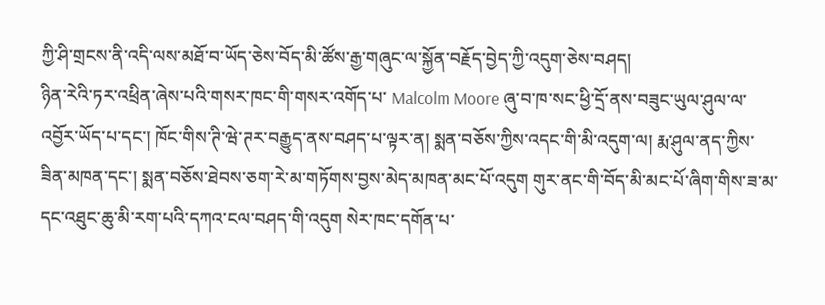ཀྱི་ཤི་གྲངས་ནི་འདི་ལས་མཐོ་བ་ཡོད་ཅེས་བོད་མི་ཚོས་རྒྱ་གཞུང་ལ་སྐྱོན་བརྗོད་བྱེད་ཀྱི་འདུག་ཅེས་བཤད།
ཉིན་རེའི་ཏར་འཕྲིན་ཞེས་པའི་གསར་ཁང་གི་གསར་འགོད་པ་ Malcolm Moore ཞུ་བ་ཁ་སང་ཕྱི་དྲོ་ནས་བཟུང་ཡུལ་ཤུལ་ལ་འབྱོར་ཡོད་པ་དང་། ཁོང་གིས་ཊི་ཝེ་ཊར་བརྒྱུད་ནས་བཤད་པ་ལྟར་ན། སྨན་བཅོས་ཀྱིས་འདང་གི་མི་འདུག་ལ། རྨ་ཤུལ་ནད་ཀྱིས་ཟིན་མཁན་དང་། སྨན་བཅོས་ཐེབས་ཅག་རེ་མ་གཏོགས་བྱས་མེད་མཁན་མང་པོ་འདུག གུར་ནང་གི་བོད་མི་མང་པོ་ཞིག་གིས་ཟ་མ་དང་འཐུང་ཆུ་མི་རག་པའི་དཀའ་ངལ་བཤད་གི་འདུག སེར་ཁང་དགོན་པ་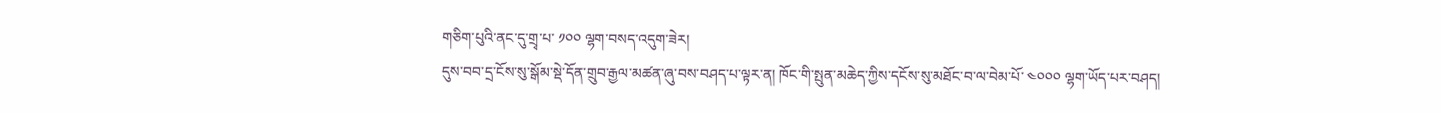གཅིག་པུའི་ནང་དུ་གྲྭ་པ་ ༡༠༠ ལྷག་བསད་འདུག་ཟེར།
དུས་བབ་དྲ་ངོས་སུ་སྒོམ་སྡེ་དོན་གྲུབ་རྒྱལ་མཚན་ཞུ་བས་བཤད་པ་ལྟར་ན། ཁོང་གི་སྤུན་མཆེད་ཀྱིས་དངོས་སུ་མཐོང་བ་ལ་བེམ་པོ་ ༤༠༠༠ ལྷག་ཡོད་པར་བཤད།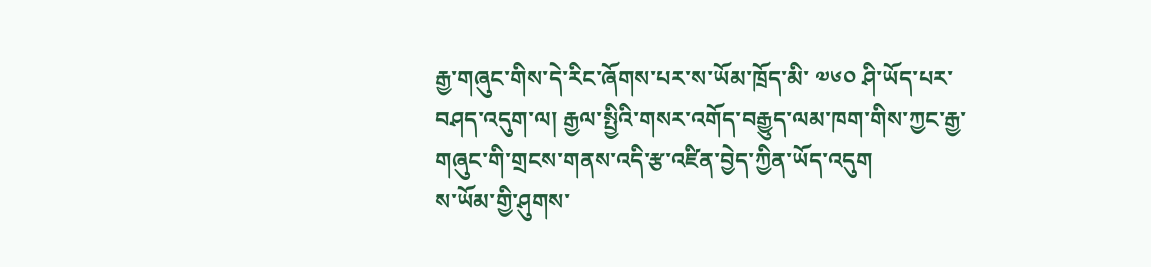རྒྱ་གཞུང་གིས་དེ་རིང་ཞོགས་པར་ས་ཡོམ་ཁྲོད་མི་ ༧༦༠ ཤི་ཡོད་པར་བཤད་འདུག་ལ། རྒྱལ་སྤྱིའི་གསར་འགོད་བརྒྱུད་ལམ་ཁག་གིས་ཀྱང་རྒྱ་གཞུང་གི་གྲངས་གནས་འདི་རྩ་འཛིན་བྱེད་ཀྱིན་ཡོད་འདུག
ས་ཡོམ་གྱི་ཤུགས་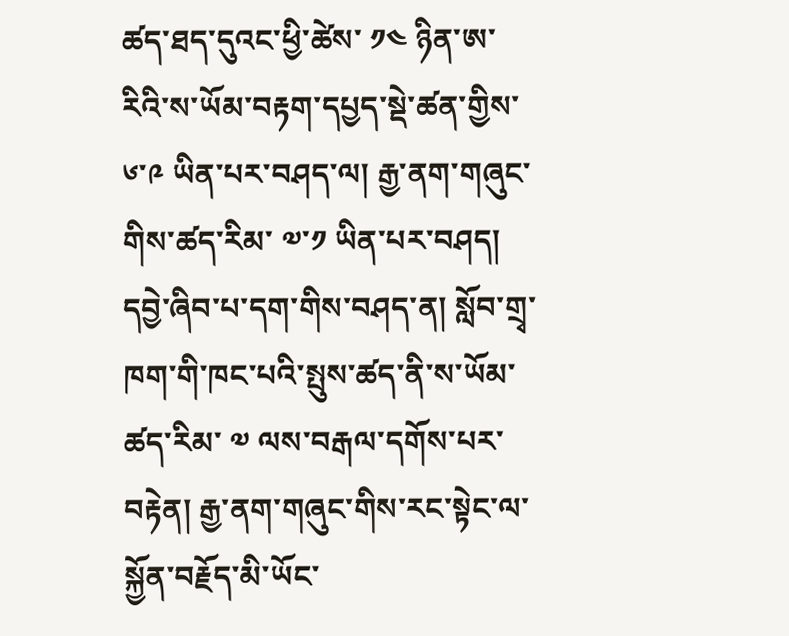ཚད་ཐད་དུའང་ཕྱི་ཚེས་ ༡༤ ཉིན་ཨ་རིའི་ས་ཡོམ་བརྟག་དཔྱད་སྡེ་ཚན་གྱིས་ ༦་༩ ཡིན་པར་བཤད་ལ། རྒྱ་ནག་གཞུང་གིས་ཚད་རིམ་ ༧་༡ ཡིན་པར་བཤད། དབྱེ་ཞིབ་པ་དག་གིས་བཤད་ན། སློབ་གྲྭ་ཁག་གི་ཁང་པའི་སྤུས་ཚད་ནི་ས་ཡོམ་ཚད་རིམ་ ༧ ལས་བརྒལ་དགོས་པར་བརྟེན། རྒྱ་ནག་གཞུང་གིས་རང་སྟེང་ལ་སྐྱོན་བརྗོད་མི་ཡོང་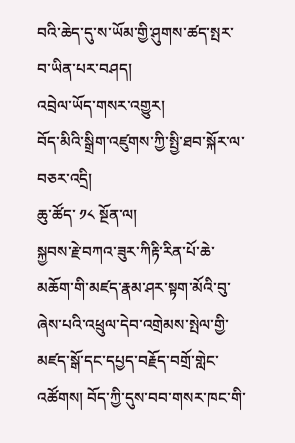བའི་ཆེད་དུ་ས་ཡོམ་གྱི་ཤུགས་ཚད་སྤར་བ་ཡིན་པར་བཤད།
འབྲེལ་ཡོད་གསར་འགྱུར།
བོད་མིའི་སྒྲིག་འཛུགས་ཀྱི་སྤྱི་ཐབ་སྐོར་ལ་བཅར་འདྲི།
ཆུ་ཚོད་ ༡༨ སྔོན་ལ།
སྐྱབས་རྗེ་བཀའ་ཟུར་ཀིརྟི་རིན་པོ་ཆེ་མཆོག་གི་མཛད་རྣམ་ཤར་སྟག་མོའི་བུ་ཞེས་པའི་འཕྲུལ་དེབ་འགྲེམས་སྤེལ་གྱི་མཛད་སྒོ་དང་དཔྱད་བརྗོད་བགྲོ་གླེང་འཚོགས། བོད་ཀྱི་དུས་བབ་གསར་ཁང་གི་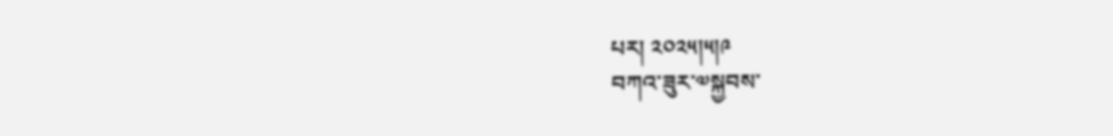པར། ༢༠༢༥།༥།༩
བཀའ་ཟུར་༧སྐྱབས་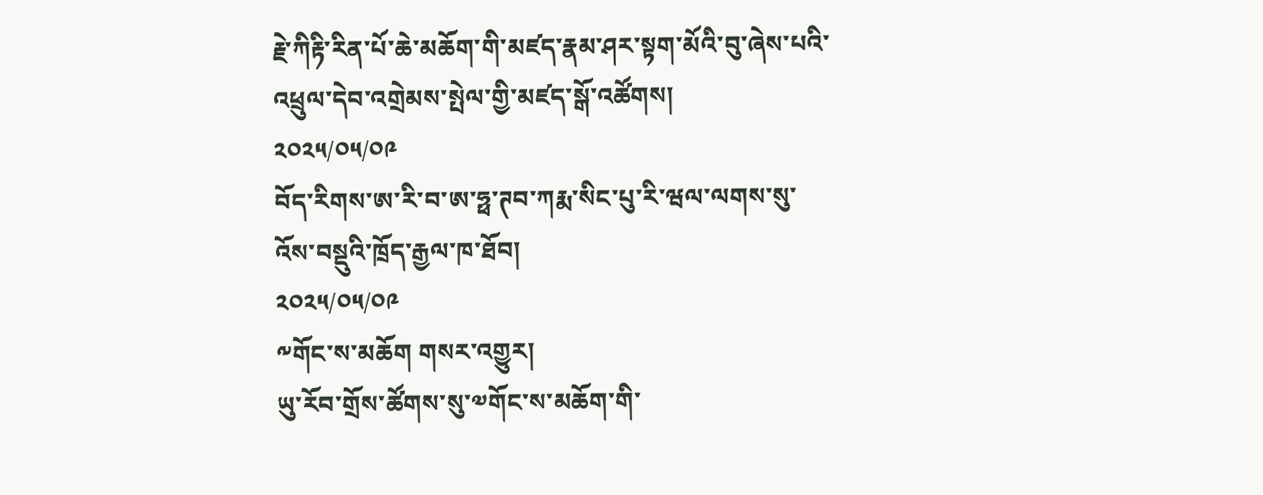རྗེ་ཀིརྟི་རིན་པོ་ཆེ་མཆོག་གི་མཛད་རྣམ་ཤར་སྟག་མོའི་བུ་ཞེས་པའི་འཕྲུལ་དེབ་འགྲེམས་སྤེལ་གྱི་མཛད་སྒོ་འཚོགས།
༢༠༢༥/༠༥/༠༩
བོད་རིགས་ཨ་རི་བ་ཨ་ཧྥ་ཊབ་ཀརྨ་སིང་པུ་རི་ཝལ་ལགས་སུ་འོས་བསྡུའི་ཁྲོད་རྒྱལ་ཁ་ཐོབ།
༢༠༢༥/༠༥/༠༩
༸གོང་ས་མཆོག གསར་འགྱུར།
ཡུ་རོབ་གྲོས་ཚོགས་སུ་༧གོང་ས་མཆོག་གི་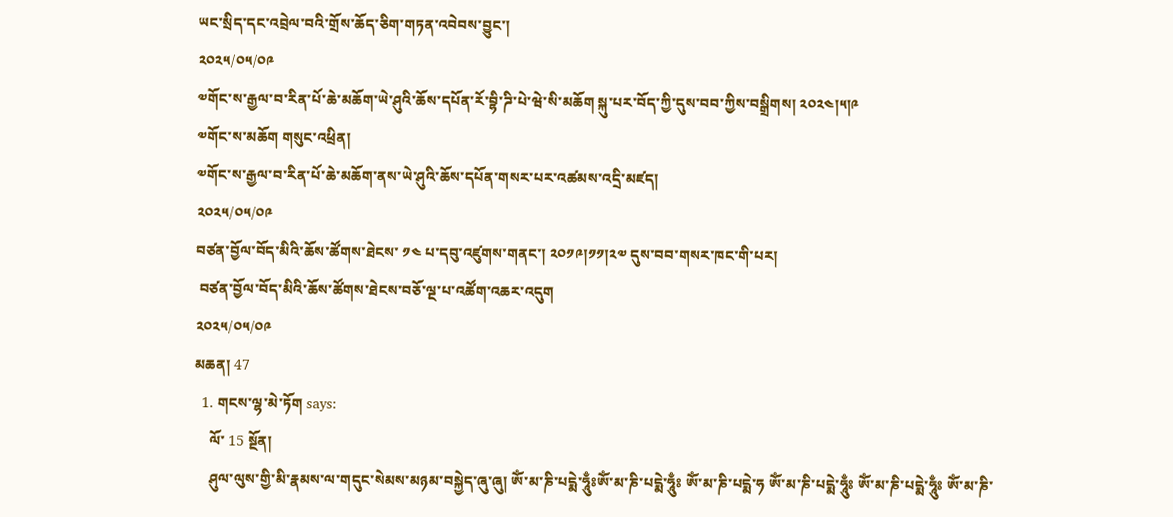ཡང་སྲིད་དང་འབྲེལ་བའི་གྲོས་ཆོད་ཅིག་གཏན་འབེབས་བྱུང་།
༢༠༢༥/༠༥/༠༩
༧གོང་ས་རྒྱལ་བ་རིན་པོ་ཆེ་མཆོག་ཡེ་ཤུའི་ཆོས་དཔོན་རོ་བྷི་ཌི་པེ་ཝེ་སི་མཆོག སྐུ་པར་བོད་ཀྱི་དུས་བབ་ཀྱིས་བསྒྲིགས། ༢༠༢༤།༥།༩
༧གོང་ས་མཆོག གསུང་འཕྲིན།
༧གོང་ས་རྒྱལ་བ་རིན་པོ་ཆེ་མཆོག་ནས་ཡེ་ཤུའི་ཆོས་དཔོན་གསར་པར་འཚམས་འདྲི་མཛད།
༢༠༢༥/༠༥/༠༩
བཙན་བྱོལ་བོད་མིའི་ཆོས་ཚོགས་ཐེངས་ ༡༤ པ་དབུ་འཛུགས་གནང་། ༢༠༡༩།༡༡།༢༧ དུས་བབ་གསར་ཁང་གི་པར།
 བཙན་བྱོལ་བོད་མིའི་ཆོས་ཚོགས་ཐེངས་བཅོ་ལྔ་པ་འཚོག་འཆར་འདུག
༢༠༢༥/༠༥/༠༩
མཆན། 47
  1. གངས་ལྷ་མེ་ཏོག says:
    ལོ་ 15 སྔོན།
    ཤུལ་ལུས་གྱི་མི་རྣམས་ལ་གདུང་སེམས་མཉམ་བསྐྱེད་ཞུ་ཞུ། ཨོཾ་མ་ཎི་པདྨེ་ཧཱུྃཿཨོཾ་མ་ཎི་པདྨེ་ཧཱུྃཿ ཨོཾ་མ་ཎི་པདྨེ་ཧ ཨོཾ་མ་ཎི་པདྨེ་ཧཱུྃཿ ཨོཾ་མ་ཎི་པདྨེ་ཧཱུྃཿ ཨོཾ་མ་ཎི་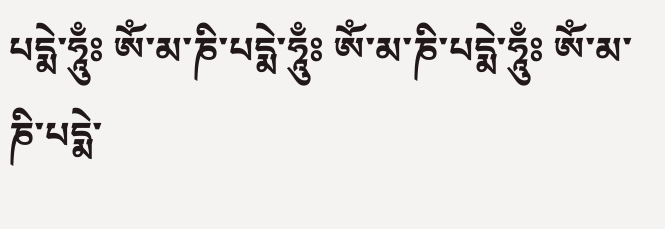པདྨེ་ཧཱུྃཿ ཨོཾ་མ་ཎི་པདྨེ་ཧཱུྃཿ ཨོཾ་མ་ཎི་པདྨེ་ཧཱུྃཿ ཨོཾ་མ་ཎི་པདྨེ་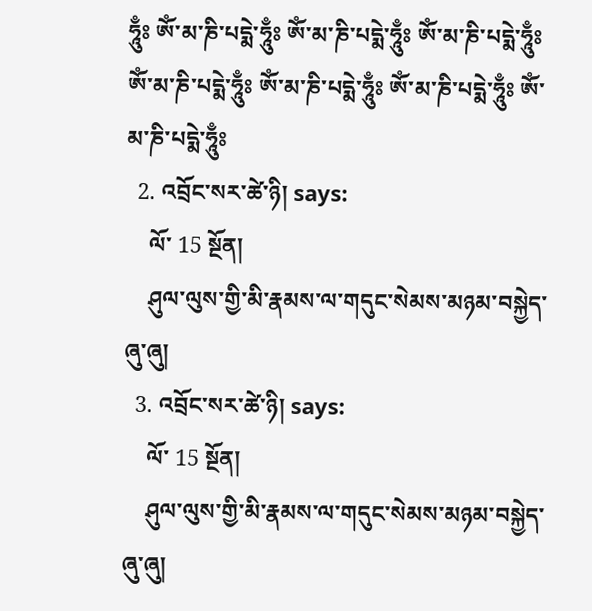ཧཱུྃཿ ཨོཾ་མ་ཎི་པདྨེ་ཧཱུྃཿ ཨོཾ་མ་ཎི་པདྨེ་ཧཱུྃཿ ཨོཾ་མ་ཎི་པདྨེ་ཧཱུྃཿ ཨོཾ་མ་ཎི་པདྨེ་ཧཱུྃཿ ཨོཾ་མ་ཎི་པདྨེ་ཧཱུྃཿ ཨོཾ་མ་ཎི་པདྨེ་ཧཱུྃཿ ཨོཾ་མ་ཎི་པདྨེ་ཧཱུྃཿ
  2. འབྲོང་སར་ཚེ་ཉི། says:
    ལོ་ 15 སྔོན།
    ཤུལ་ལུས་གྱི་མི་རྣམས་ལ་གདུང་སེམས་མཉམ་བསྐྱེད་ཞུ་ཞུ།
  3. འབྲོང་སར་ཚེ་ཉི། says:
    ལོ་ 15 སྔོན།
    ཤུལ་ལུས་གྱི་མི་རྣམས་ལ་གདུང་སེམས་མཉམ་བསྐྱེད་ཞུ་ཞུ།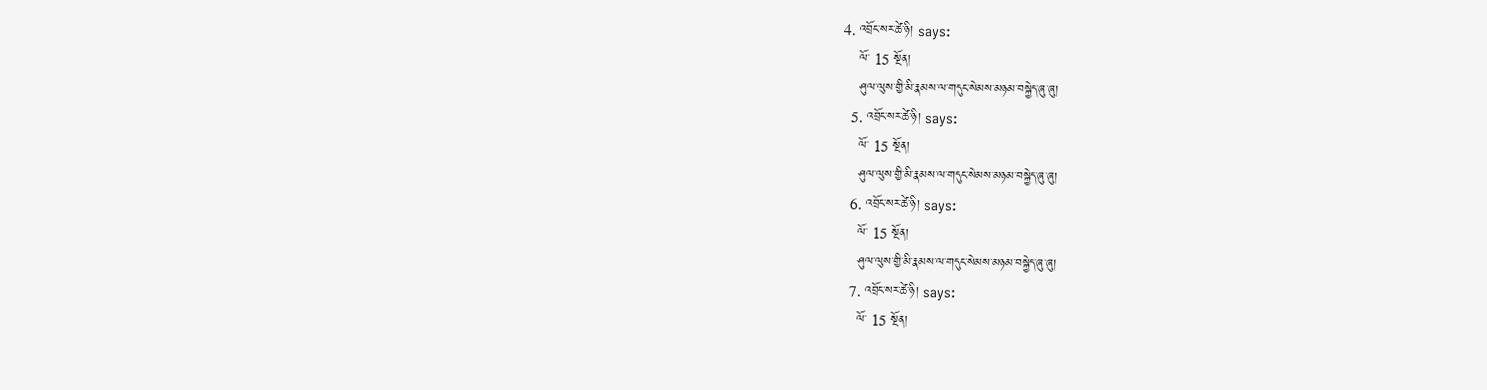4. འབྲོང་སར་ཚེ་ཉི། says:
    ལོ་ 15 སྔོན།
    ཤུལ་ལུས་གྱི་མི་རྣམས་ལ་གདུང་སེམས་མཉམ་བསྐྱེད་ཞུ་ཞུ།
  5. འབྲོང་སར་ཚེ་ཉི། says:
    ལོ་ 15 སྔོན།
    ཤུལ་ལུས་གྱི་མི་རྣམས་ལ་གདུང་སེམས་མཉམ་བསྐྱེད་ཞུ་ཞུ།
  6. འབྲོང་སར་ཚེ་ཉི། says:
    ལོ་ 15 སྔོན།
    ཤུལ་ལུས་གྱི་མི་རྣམས་ལ་གདུང་སེམས་མཉམ་བསྐྱེད་ཞུ་ཞུ།
  7. འབྲོང་སར་ཚེ་ཉི། says:
    ལོ་ 15 སྔོན།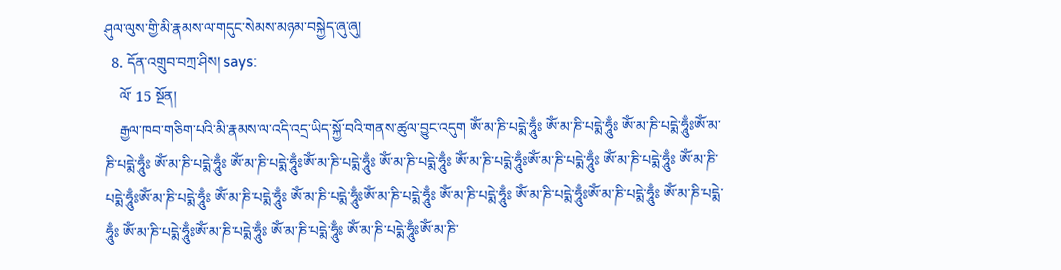ཤུལ་ལུས་གྱི་མི་རྣམས་ལ་གདུང་སེམས་མཉམ་བསྐྱེད་ཞུ་ཞུ།
  8. དོན་འགྲུབ་བཀྲ་ཤིས། says:
    ལོ་ 15 སྔོན།
    རྒྱལ་ཁབ་གཅིག་པའི་མི་རྣམས་ལ་འདི་འདྲ་ཡིད་སྐྱོ་བའི་གནས་ཚུལ་བྱུང་འདུག ཨོཾ་མ་ཎི་པདྨེ་ཧཱུྃཿ ཨོཾ་མ་ཎི་པདྨེ་ཧཱུྃཿ ཨོཾ་མ་ཎི་པདྨེ་ཧཱུྃཿཨོཾ་མ་ཎི་པདྨེ་ཧཱུྃཿ ཨོཾ་མ་ཎི་པདྨེ་ཧཱུྃཿ ཨོཾ་མ་ཎི་པདྨེ་ཧཱུྃཿཨོཾ་མ་ཎི་པདྨེ་ཧཱུྃཿ ཨོཾ་མ་ཎི་པདྨེ་ཧཱུྃཿ ཨོཾ་མ་ཎི་པདྨེ་ཧཱུྃཿཨོཾ་མ་ཎི་པདྨེ་ཧཱུྃཿ ཨོཾ་མ་ཎི་པདྨེ་ཧཱུྃཿ ཨོཾ་མ་ཎི་པདྨེ་ཧཱུྃཿཨོཾ་མ་ཎི་པདྨེ་ཧཱུྃཿ ཨོཾ་མ་ཎི་པདྨེ་ཧཱུྃཿ ཨོཾ་མ་ཎི་པདྨེ་ཧཱུྃཿཨོཾ་མ་ཎི་པདྨེ་ཧཱུྃཿ ཨོཾ་མ་ཎི་པདྨེ་ཧཱུྃཿ ཨོཾ་མ་ཎི་པདྨེ་ཧཱུྃཿཨོཾ་མ་ཎི་པདྨེ་ཧཱུྃཿ ཨོཾ་མ་ཎི་པདྨེ་ཧཱུྃཿ ཨོཾ་མ་ཎི་པདྨེ་ཧཱུྃཿཨོཾ་མ་ཎི་པདྨེ་ཧཱུྃཿ ཨོཾ་མ་ཎི་པདྨེ་ཧཱུྃཿ ཨོཾ་མ་ཎི་པདྨེ་ཧཱུྃཿཨོཾ་མ་ཎི་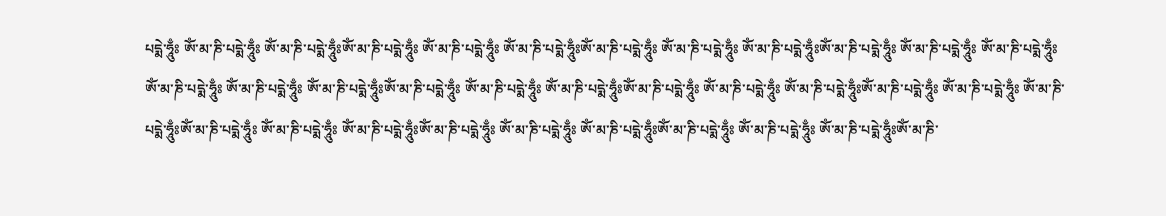པདྨེ་ཧཱུྃཿ ཨོཾ་མ་ཎི་པདྨེ་ཧཱུྃཿ ཨོཾ་མ་ཎི་པདྨེ་ཧཱུྃཿཨོཾ་མ་ཎི་པདྨེ་ཧཱུྃཿ ཨོཾ་མ་ཎི་པདྨེ་ཧཱུྃཿ ཨོཾ་མ་ཎི་པདྨེ་ཧཱུྃཿཨོཾ་མ་ཎི་པདྨེ་ཧཱུྃཿ ཨོཾ་མ་ཎི་པདྨེ་ཧཱུྃཿ ཨོཾ་མ་ཎི་པདྨེ་ཧཱུྃཿཨོཾ་མ་ཎི་པདྨེ་ཧཱུྃཿ ཨོཾ་མ་ཎི་པདྨེ་ཧཱུྃཿ ཨོཾ་མ་ཎི་པདྨེ་ཧཱུྃཿཨོཾ་མ་ཎི་པདྨེ་ཧཱུྃཿ ཨོཾ་མ་ཎི་པདྨེ་ཧཱུྃཿ ཨོཾ་མ་ཎི་པདྨེ་ཧཱུྃཿཨོཾ་མ་ཎི་པདྨེ་ཧཱུྃཿ ཨོཾ་མ་ཎི་པདྨེ་ཧཱུྃཿ ཨོཾ་མ་ཎི་པདྨེ་ཧཱུྃཿཨོཾ་མ་ཎི་པདྨེ་ཧཱུྃཿ ཨོཾ་མ་ཎི་པདྨེ་ཧཱུྃཿ ཨོཾ་མ་ཎི་པདྨེ་ཧཱུྃཿཨོཾ་མ་ཎི་པདྨེ་ཧཱུྃཿ ཨོཾ་མ་ཎི་པདྨེ་ཧཱུྃཿ ཨོཾ་མ་ཎི་པདྨེ་ཧཱུྃཿཨོཾ་མ་ཎི་པདྨེ་ཧཱུྃཿ ཨོཾ་མ་ཎི་པདྨེ་ཧཱུྃཿ ཨོཾ་མ་ཎི་པདྨེ་ཧཱུྃཿཨོཾ་མ་ཎི་པདྨེ་ཧཱུྃཿ ཨོཾ་མ་ཎི་པདྨེ་ཧཱུྃཿ ཨོཾ་མ་ཎི་པདྨེ་ཧཱུྃཿཨོཾ་མ་ཎི་པདྨེ་ཧཱུྃཿ ཨོཾ་མ་ཎི་པདྨེ་ཧཱུྃཿ ཨོཾ་མ་ཎི་པདྨེ་ཧཱུྃཿཨོཾ་མ་ཎི་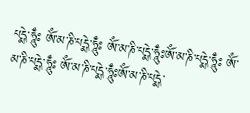པདྨེ་ཧཱུྃཿ ཨོཾ་མ་ཎི་པདྨེ་ཧཱུྃཿ ཨོཾ་མ་ཎི་པདྨེ་ཧཱུྃཿཨོཾ་མ་ཎི་པདྨེ་ཧཱུྃཿ ཨོཾ་མ་ཎི་པདྨེ་ཧཱུྃཿ ཨོཾ་མ་ཎི་པདྨེ་ཧཱུྃཿཨོཾ་མ་ཎི་པདྨེ་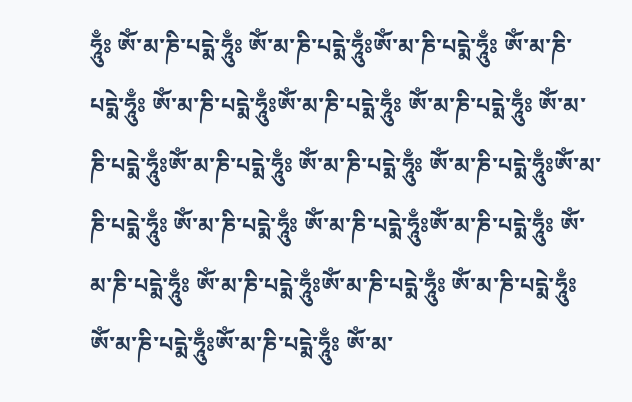ཧཱུྃཿ ཨོཾ་མ་ཎི་པདྨེ་ཧཱུྃཿ ཨོཾ་མ་ཎི་པདྨེ་ཧཱུྃཿཨོཾ་མ་ཎི་པདྨེ་ཧཱུྃཿ ཨོཾ་མ་ཎི་པདྨེ་ཧཱུྃཿ ཨོཾ་མ་ཎི་པདྨེ་ཧཱུྃཿཨོཾ་མ་ཎི་པདྨེ་ཧཱུྃཿ ཨོཾ་མ་ཎི་པདྨེ་ཧཱུྃཿ ཨོཾ་མ་ཎི་པདྨེ་ཧཱུྃཿཨོཾ་མ་ཎི་པདྨེ་ཧཱུྃཿ ཨོཾ་མ་ཎི་པདྨེ་ཧཱུྃཿ ཨོཾ་མ་ཎི་པདྨེ་ཧཱུྃཿཨོཾ་མ་ཎི་པདྨེ་ཧཱུྃཿ ཨོཾ་མ་ཎི་པདྨེ་ཧཱུྃཿ ཨོཾ་མ་ཎི་པདྨེ་ཧཱུྃཿཨོཾ་མ་ཎི་པདྨེ་ཧཱུྃཿ ཨོཾ་མ་ཎི་པདྨེ་ཧཱུྃཿ ཨོཾ་མ་ཎི་པདྨེ་ཧཱུྃཿཨོཾ་མ་ཎི་པདྨེ་ཧཱུྃཿ ཨོཾ་མ་ཎི་པདྨེ་ཧཱུྃཿ ཨོཾ་མ་ཎི་པདྨེ་ཧཱུྃཿཨོཾ་མ་ཎི་པདྨེ་ཧཱུྃཿ ཨོཾ་མ་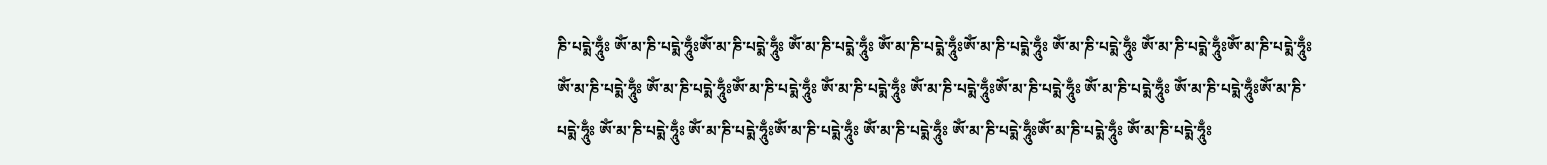ཎི་པདྨེ་ཧཱུྃཿ ཨོཾ་མ་ཎི་པདྨེ་ཧཱུྃཿཨོཾ་མ་ཎི་པདྨེ་ཧཱུྃཿ ཨོཾ་མ་ཎི་པདྨེ་ཧཱུྃཿ ཨོཾ་མ་ཎི་པདྨེ་ཧཱུྃཿཨོཾ་མ་ཎི་པདྨེ་ཧཱུྃཿ ཨོཾ་མ་ཎི་པདྨེ་ཧཱུྃཿ ཨོཾ་མ་ཎི་པདྨེ་ཧཱུྃཿཨོཾ་མ་ཎི་པདྨེ་ཧཱུྃཿ ཨོཾ་མ་ཎི་པདྨེ་ཧཱུྃཿ ཨོཾ་མ་ཎི་པདྨེ་ཧཱུྃཿཨོཾ་མ་ཎི་པདྨེ་ཧཱུྃཿ ཨོཾ་མ་ཎི་པདྨེ་ཧཱུྃཿ ཨོཾ་མ་ཎི་པདྨེ་ཧཱུྃཿཨོཾ་མ་ཎི་པདྨེ་ཧཱུྃཿ ཨོཾ་མ་ཎི་པདྨེ་ཧཱུྃཿ ཨོཾ་མ་ཎི་པདྨེ་ཧཱུྃཿཨོཾ་མ་ཎི་པདྨེ་ཧཱུྃཿ ཨོཾ་མ་ཎི་པདྨེ་ཧཱུྃཿ ཨོཾ་མ་ཎི་པདྨེ་ཧཱུྃཿཨོཾ་མ་ཎི་པདྨེ་ཧཱུྃཿ ཨོཾ་མ་ཎི་པདྨེ་ཧཱུྃཿ ཨོཾ་མ་ཎི་པདྨེ་ཧཱུྃཿཨོཾ་མ་ཎི་པདྨེ་ཧཱུྃཿ ཨོཾ་མ་ཎི་པདྨེ་ཧཱུྃཿ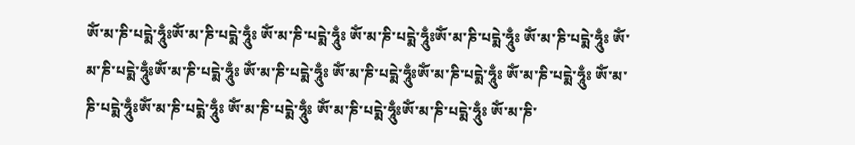ཨོཾ་མ་ཎི་པདྨེ་ཧཱུྃཿཨོཾ་མ་ཎི་པདྨེ་ཧཱུྃཿ ཨོཾ་མ་ཎི་པདྨེ་ཧཱུྃཿ ཨོཾ་མ་ཎི་པདྨེ་ཧཱུྃཿཨོཾ་མ་ཎི་པདྨེ་ཧཱུྃཿ ཨོཾ་མ་ཎི་པདྨེ་ཧཱུྃཿ ཨོཾ་མ་ཎི་པདྨེ་ཧཱུྃཿཨོཾ་མ་ཎི་པདྨེ་ཧཱུྃཿ ཨོཾ་མ་ཎི་པདྨེ་ཧཱུྃཿ ཨོཾ་མ་ཎི་པདྨེ་ཧཱུྃཿཨོཾ་མ་ཎི་པདྨེ་ཧཱུྃཿ ཨོཾ་མ་ཎི་པདྨེ་ཧཱུྃཿ ཨོཾ་མ་ཎི་པདྨེ་ཧཱུྃཿཨོཾ་མ་ཎི་པདྨེ་ཧཱུྃཿ ཨོཾ་མ་ཎི་པདྨེ་ཧཱུྃཿ ཨོཾ་མ་ཎི་པདྨེ་ཧཱུྃཿཨོཾ་མ་ཎི་པདྨེ་ཧཱུྃཿ ཨོཾ་མ་ཎི་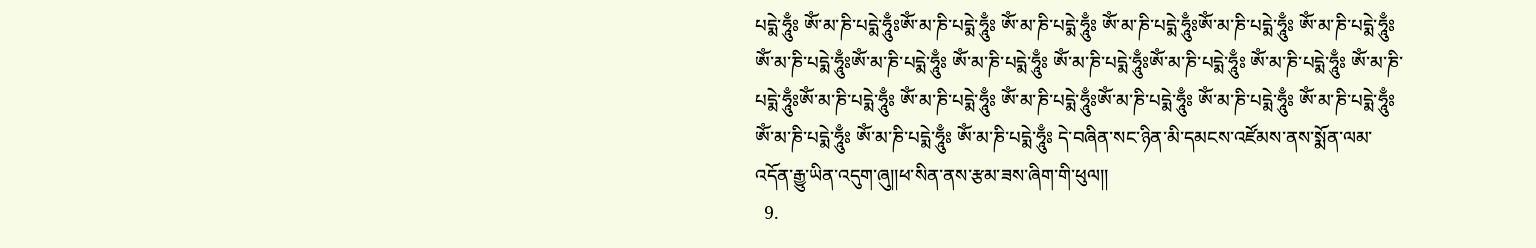པདྨེ་ཧཱུྃཿ ཨོཾ་མ་ཎི་པདྨེ་ཧཱུྃཿཨོཾ་མ་ཎི་པདྨེ་ཧཱུྃཿ ཨོཾ་མ་ཎི་པདྨེ་ཧཱུྃཿ ཨོཾ་མ་ཎི་པདྨེ་ཧཱུྃཿཨོཾ་མ་ཎི་པདྨེ་ཧཱུྃཿ ཨོཾ་མ་ཎི་པདྨེ་ཧཱུྃཿ ཨོཾ་མ་ཎི་པདྨེ་ཧཱུྃཿཨོཾ་མ་ཎི་པདྨེ་ཧཱུྃཿ ཨོཾ་མ་ཎི་པདྨེ་ཧཱུྃཿ ཨོཾ་མ་ཎི་པདྨེ་ཧཱུྃཿཨོཾ་མ་ཎི་པདྨེ་ཧཱུྃཿ ཨོཾ་མ་ཎི་པདྨེ་ཧཱུྃཿ ཨོཾ་མ་ཎི་པདྨེ་ཧཱུྃཿཨོཾ་མ་ཎི་པདྨེ་ཧཱུྃཿ ཨོཾ་མ་ཎི་པདྨེ་ཧཱུྃཿ ཨོཾ་མ་ཎི་པདྨེ་ཧཱུྃཿཨོཾ་མ་ཎི་པདྨེ་ཧཱུྃཿ ཨོཾ་མ་ཎི་པདྨེ་ཧཱུྃཿ ཨོཾ་མ་ཎི་པདྨེ་ཧཱུྃཿཨོཾ་མ་ཎི་པདྨེ་ཧཱུྃཿ ཨོཾ་མ་ཎི་པདྨེ་ཧཱུྃཿ ཨོཾ་མ་ཎི་པདྨེ་ཧཱུྃཿ དེ་བཞིན་སང་ཉིན་མི་དམངས་འཛོམས་ནས་སྨོན་ལམ་འདོན་རྒྱུ་ཡིན་འདུག་ཞུ།།ཕ་སིན་ནས་རྩམ་ཟས་ཞིག་གི་ཕུལ།།
  9.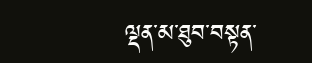ལྡན་མ་ཐུབ་བསྟན་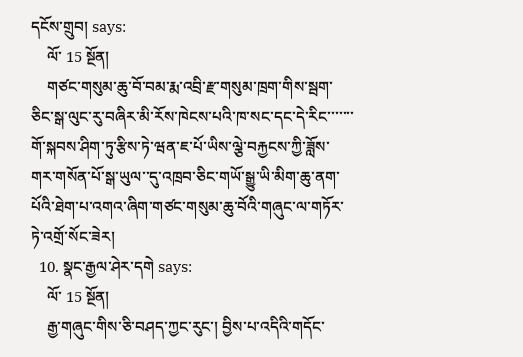དངོས་གྲུབ། says:
    ལོ་ 15 སྔོན།
    གཙང་གསུམ་ཆུ་བོ་བམ་རྨ་འབྲི་རྫ་གསུམ་ཁྲག་གིས་སྦག་ཅིང་སྒ་ལུང་རུ་བཞིར་མི་རོས་ཁེངས་པའི་ཁ་སང་དང་དེ་རིང་་་་་་་གོ་སྐབས་ཤིག་ཏུ་རྩིས་ཏེ་ཝན་ཇ་པོ་ཡིས་ལྕེ་བརྐྱངས་ཀྱི་ཟློས་གར་གསོན་པོ་སྒ་ཡུལ་་དུ་འཁྲབ་ཅིང་གཡོ་སྒྱུ་ཡི་མིག་ཆུ་ནག་པོའི་ཐེག་པ་འགའ་ཞིག་གཙང་གསུམ་ཆུ་བོའི་གཞུང་ལ་གཏོར་ཏེ་འགྲོ་སོང་ཟེར།
  10. སྣང་རྒྱལ་ཤེར་དགེ says:
    ལོ་ 15 སྔོན།
    རྒྱ་གཞུང་གིས་ཅི་བཤད་ཀྱང་རུང་། བྱིས་པ་འདིའི་གདོང་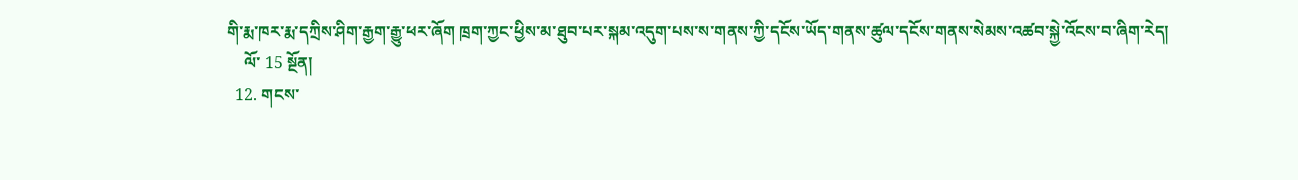གི་རྨ་ཁར་རྨ་དཀྲིས་ཤིག་རྒྱག་རྒྱུ་ཕར་ཞོག ཁྲག་ཀྱང་ཕྱིས་མ་ཐུབ་པར་སྐམ་འདུག་པས་ས་གནས་ཀྱི་དངོས་ཡོད་གནས་ཚུལ་དངོས་གནས་སེམས་འཚབ་སྐྱེ་འོངས་བ་ཞིག་རེད།
    ལོ་ 15 སྔོན།
  12. གངས་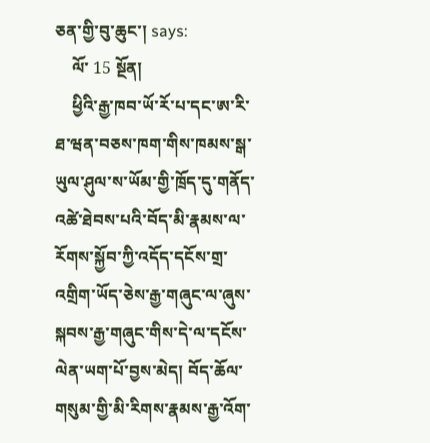ཅན་གྱི་བུ་ཆུང་། says:
    ལོ་ 15 སྔོན།
    ཕྱིའི་རྒྱ་ཁབ་ཡོ་རོ་པ་དང་ཨ་རི་ཐ་ཝན་བཅས་ཁག་གིས་ཁམས་སྒ་ཡུལ་ཤུལ་ས་ཡོམ་གྱི་ཁྲོད་དུ་གནོད་འཚེ་ཐེབས་པའི་བོད་མི་རྣམས་ལ་རོགས་སྐྱོབ་ཀྱི་འདོད་དངོས་གྲ་འགྲིག་ཡོད་ཅེས་རྒྱ་གཞུང་ལ་ཞུས་སྐབས་རྒྱ་གཞུང་གིས་དེ་ལ་དངོས་ལེན་ཡག་པོ་བྱས་མེད། བོད་ཆོལ་གསུམ་གྱི་མི་རིགས་རྣམས་རྒྱ་འོག་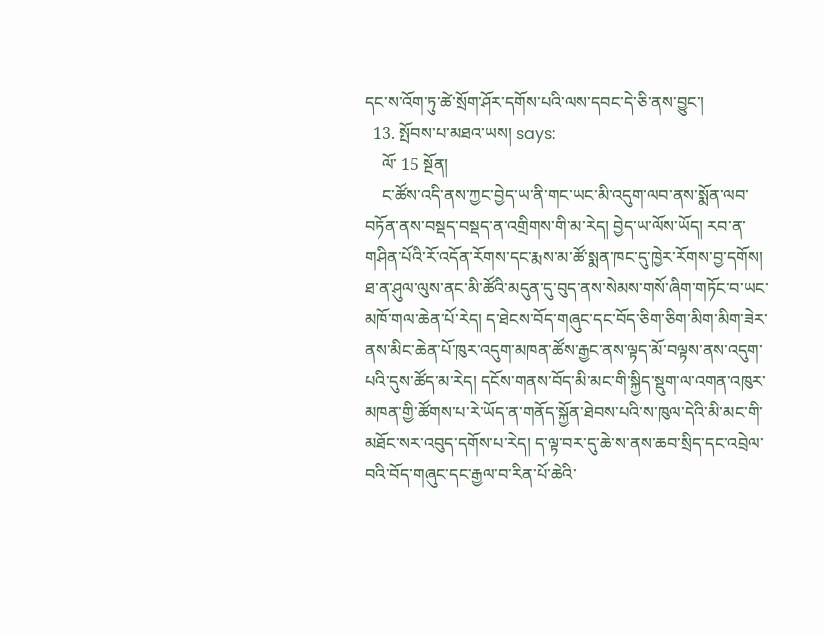དང་ས་འོག་ཏུ་ཚེ་སྲོག་ཤོར་དགོས་པའི་ལས་དབང་དེ་ཅི་ནས་བྱུང་།
  13. སྤོབས་པ་མཐའ་ཡས། says:
    ལོ་ 15 སྔོན།
    ང་ཚོས་འདི་ནས་ཀྱང་བྱེད་ཡ་ནི་གང་ཡང་མི་འདུག་ལབ་ནས་སྨོན་ལབ་བཏོན་ནས་བསྡད་བསྡད་ན་འགྲིགས་གི་མ་རེད། བྱེད་ཡ་ལོས་ཡོད། རབ་ན་གཤིན་པོའི་རོ་འདོན་རོགས་དང་རྨས་མ་ཚོ་སྨན་ཁང་དུ་ཁྱེར་རོགས་བྱ་དགོས། ཐ་ན་ཤུལ་ལུས་ནང་མི་ཚོའི་མདུན་དུ་བུད་ནས་སེམས་གསོ་ཞིག་གཏོང་བ་ཡང་མཁོ་གལ་ཆེན་པོ་རེད། ད་ཐེངས་བོད་གཞུང་དང་བོད་ཅིག་ཅིག་མིག་མིག་ཟེར་ནས་མིང་ཆེན་པོ་ཁུར་འདུག་མཁན་ཚོས་རྒྱང་ནས་ལྟད་མོ་བལྟས་ནས་འདུག་པའི་དུས་ཚོད་མ་རེད། དངོས་གནས་བོད་མི་མང་གི་སྐྱིད་སྡུག་ལ་འགན་འཁུར་མཁན་གྱི་ཚོགས་པ་རེ་ཡོད་ན་གནོད་སྐྱོན་ཐེབས་པའི་ས་ཁུལ་དེའི་མི་མང་གི་མཐོང་སར་འབུད་དགོས་པ་རེད། ད་ལྟ་བར་དུ་ཆེ་ས་ནས་ཆབ་སྲིད་དང་འབྲེལ་བའི་བོད་གཞུང་དང་རྒྱལ་བ་རིན་པོ་ཆེའི་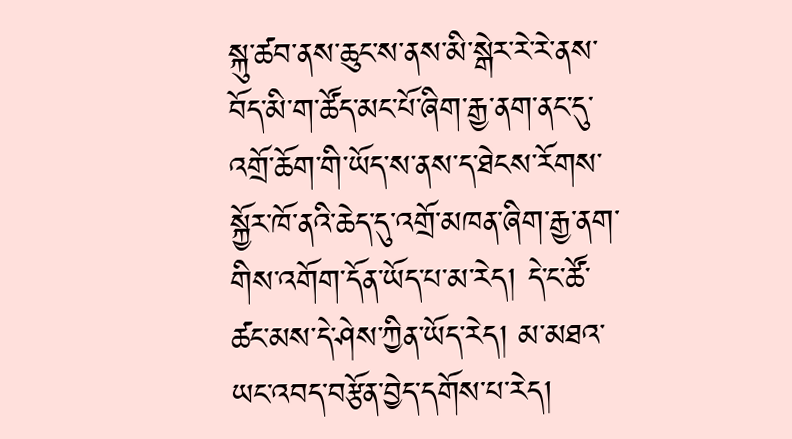སྐུ་ཚབ་ནས་ཆུང་ས་ནས་མི་སྒེར་རེ་རེ་ནས་བོད་མི་ག་ཚོད་མང་པོ་ཞིག་རྒྱ་ནག་ནང་དུ་འགྲོ་ཆོག་གི་ཡོད་ས་ནས་ད་ཐེངས་རོགས་སྐྱོར་ཁོ་ནའི་ཆེད་དུ་འགྲོ་མཁན་ཞིག་རྒྱ་ནག་གིས་འགོག་དོན་ཡོད་པ་མ་རེད། དེ་ང་ཚོ་ཚང་མས་དེ་ཤེས་ཀྱིན་ཡོད་རེད། མ་མཐའ་ཡང་འབད་བརྩོན་བྱེད་དགོས་པ་རེད།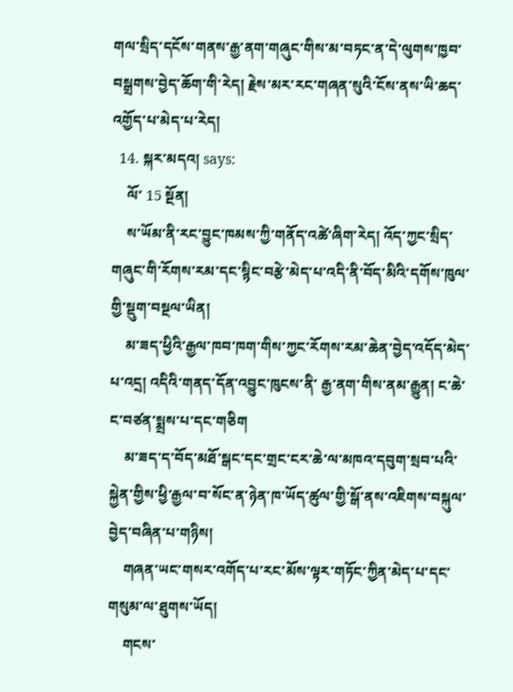གལ་སྲིད་དངོས་གནས་རྒྱ་ནག་གཞུང་གིས་མ་བཏང་ན་དེ་ལུགས་ཁྱབ་བསྒྲགས་བྱེད་ཆོག་གི་རེད། རྗེས་མར་རང་གཞན་སུའི་ངོས་ནས་ཡི་ཆད་འགྱོད་པ་མེད་པ་རེད།
  14. སྐར་མདའ། says:
    ལོ་ 15 སྔོན།
    ས་ཡོམ་ནི་རང་བྱུང་ཁམས་ཀྱི་གནོད་འཚེ་ཞིག་རེད། འོད་ཀྱང་སྲིད་གཞུང་གི་རོགས་རམ་དང་སྙིང་བརྩེ་མེད་པ་འདི་ནི་བོད་མིའི་དགོས་ཁུལ་གྱི་སྡུག་བསྔལ་ཡིན།
    མ་ཟད་ཕྱིའི་རྒྱལ་ཁབ་ཁག་གིས་ཀྱང་རོགས་རམ་ཆེན་བྱེད་འདོད་མེད་པ་འདྲ། འདིའི་གནད་དོན་འབྱུང་ཁུངས་ནི་ རྒྱ་ནག་གིས་ནམ་རྒྱུན། ང་ཆེ་ང་བཙན་སྨྲས་པ་དང་གཅིག
    མ་ཟད་ད་བོད་མཐོ་སྒང་དང་གྲང་ངར་ཆེ་ལ་མཁའ་དབུག་སྲབ་པའི་སྐྱེན་གྱིས་ཕྱི་རྒྱལ་བ་སོང་ན་ཉེན་ཁ་ཡོད་ཚུལ་གྱི་སྒོ་ནས་འཇིགས་བསྐུལ་བྱེད་བཞིན་པ་གཉིས།
    གཞན་ཡང་གསར་འགོད་པ་རང་མོས་ལྟར་གཏོང་ཀྱིན་མེད་པ་དང་གསུམ་ལ་ཐུགས་ཡོད།
    གངས་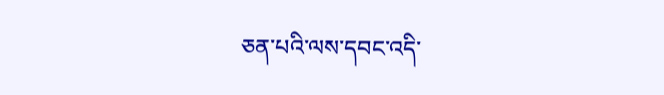ཅན་པའི་ལས་དབང་འདི་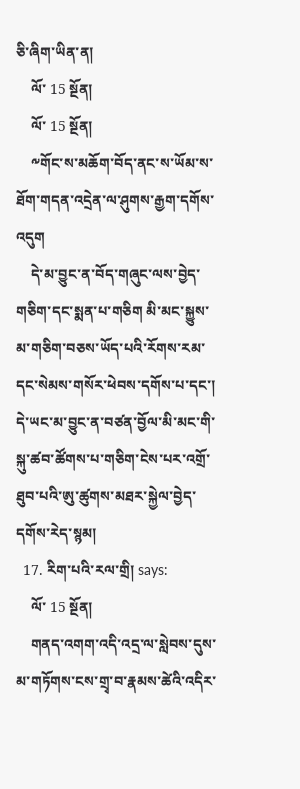ཅི་ཞིག་ཡིན་ན།
    ལོ་ 15 སྔོན།
    ལོ་ 15 སྔོན།
    ༸གོང་ས་མཆོག་བོད་ནང་ས་ཡོམ་ས་ཐོག་གདན་འདྲེན་ལ་ཤུགས་རྒྱག་དགོས་འདུག
    དེ་མ་བྱུང་ན་བོད་གཞུང་ལས་བྱེད་གཅིག་དང་སྨན་པ་གཅིག མི་མང་སྐྱུས་མ་གཅིག་བཅས་ཡོད་པའི་རོགས་རམ་དང་སེམས་གསོར་ཕེབས་དགོས་པ་དང་། དེ་ཡང་མ་བྱུང་ན་བཙན་བྱོལ་མི་མང་གི་སྐུ་ཚབ་ཚོགས་པ་གཅིག་ངེས་པར་འགྲོ་ཐུབ་པའི་ཨུ་ཚུགས་མཐར་སྐྱེལ་བྱེད་དགོས་རེད་སྙམ།
  17. རིག་པའི་རལ་གྲི། says:
    ལོ་ 15 སྔོན།
    གནད་འགག་འདི་འདྲ་ལ་སླེབས་དུས་མ་གཏོགས་ངས་གྲྭ་བ་རྣམས་ཚེའི་འདིར་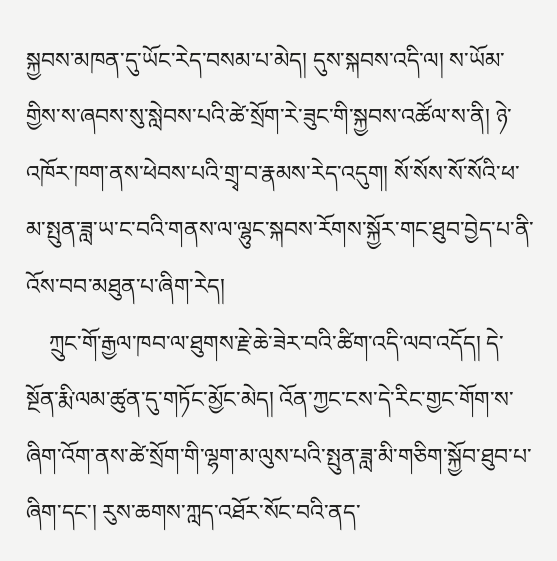སྐྱབས་མཁན་དུ་ཡོང་རེད་བསམ་པ་མེད། དུས་སྐབས་འདི་ལ། ས་ཡོམ་གྱིས་ས་ཞབས་སུ་སླེབས་པའི་ཚེ་སྲོག་རེ་ཟུང་གི་སྐྱབས་འཚོལ་ས་ནི། ཉེ་འཁོར་ཁག་ནས་ཕེབས་པའི་གྲྭ་བ་རྣམས་རེད་འདུག། སོ་སོས་སོ་སོའི་ཕ་མ་སྤུན་ཟླ་ཡ་ང་བའི་གནས་ལ་ལྷུང་སྐབས་རོགས་སྐྱོར་གང་ཐུབ་བྱེད་པ་ནི་འོས་བབ་མཐུན་པ་ཞིག་རེད།
    ཀྲུང་གོ་རྒྱལ་ཁབ་ལ་ཐུགས་རྗེ་ཆེ་ཟེར་བའི་ཚིག་འདི་ལབ་འདོད། དེ་སྔོན་རྨི་ལམ་ཚུན་དུ་གཏོང་མྱོང་མེད། འོན་ཀྱང་ངས་དེ་རིང་གྱང་གོག་ས་ཞིག་འོག་ནས་ཚེ་སྲོག་གི་ལྷག་མ་ལུས་པའི་སྤུན་ཟླ་མི་གཅིག་སྐྱོབ་ཐུབ་པ་ཞིག་དང་། རུས་ཆགས་ཀླད་འཐོར་སོང་བའི་ནད་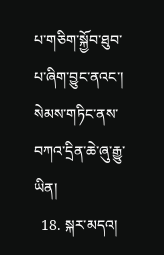པ་གཅིག་སྐྱོབ་ཐུབ་པ་ཞིག་བྱུང་ནའང་། སེམས་གཏིང་ནས་བཀའ་དྲིན་ཆེ་ཞུ་རྒྱུ་ཡིན།
  18. སྐར་མདའ།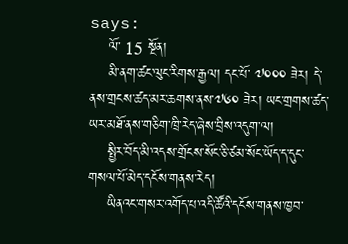says:
    ལོ་ 15 སྔོན།
    མི་ནག་ཚང་ལུང་རིགས་རྒྱལ། དང་པོ་ ༧༠༠༠ ཟེར། དེ་ནས་གྲངས་ཚད་མར་ཆགས་ནས་༧༦༠ ཟེར། ཡང་གྲགས་ཚད་ཡར་མཐོ་ནས་གཅིག་ཁྲི་རེད་ཞེས་བྲིས་འདུག་ལ།
    སྤྱིར་བོད་མི་འདས་གྲོངས་སོང་ཅི་ཙམ་སོང་ཡོད་ད་དུང་གསལ་པོ་མེད་དངོས་གནས་རེད།
    ཡིནའང་གསར་འགོད་པ་འདི་ཚོའི་དངོས་གནས་ཁྱབ་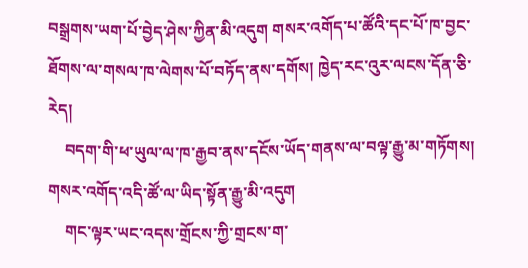བསྒྲགས་ཡག་པོ་བྱེད་ཤེས་ཀྱིན་མི་འདུག གསར་འགོད་པ་ཚོའི་དང་པོ་ཁ་བྱང་ཐོགས་ལ་གསལ་ཁ་ལེགས་པོ་བཏོད་ནས་དགོས། ཁྱེད་རང་འུར་ལངས་དོན་ཅི་རེད།
    བདག་གི་ཕ་ཡུལ་ལ་ཁ་རྒྱབ་ནས་དངོས་ཡོད་གནས་ལ་བལྟ་རྒྱུ་མ་གཏོགས། གསར་འགོད་འདི་ཚོ་ལ་ཡིད་སྟོན་རྒྱུ་མི་འདུག
    གང་ལྟར་ཡང་འདས་གྲོངས་ཀྱི་གྲངས་ག་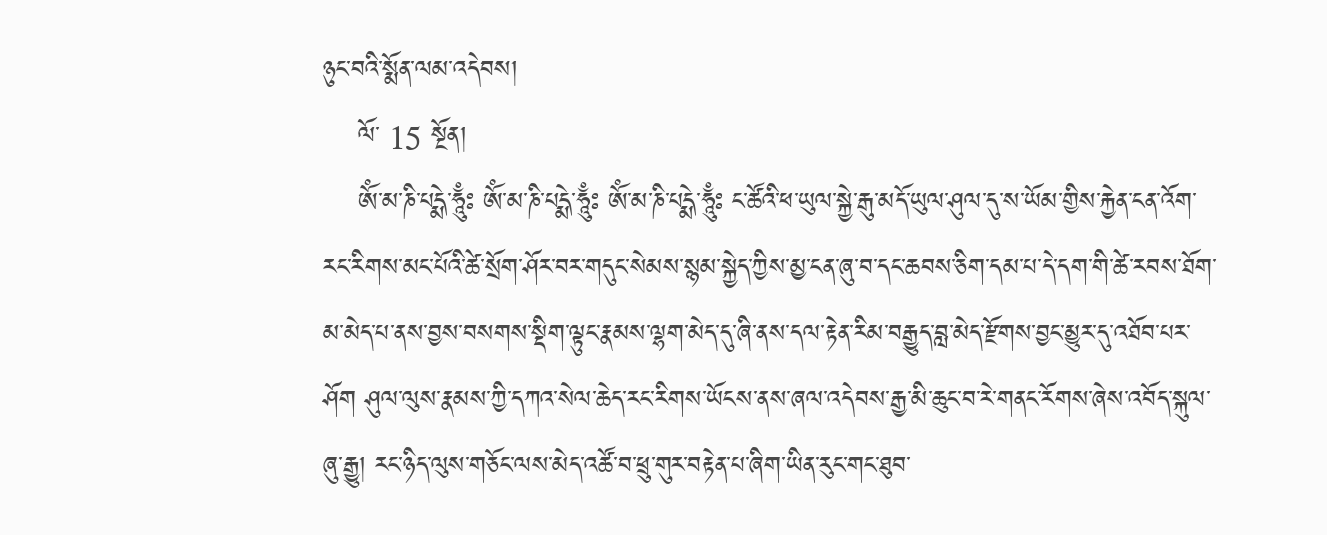ཉུང་བའི་སྨོན་ལམ་འདེབས།
    ལོ་ 15 སྔོན།
    ཨོཾ་མ་ཎི་པདྨེ་ཧཱུྃཿ ཨོཾ་མ་ཎི་པདྨེ་ཧཱུྃཿ ཨོཾ་མ་ཎི་པདྨེ་ཧཱུྃཿ ང་ཚོའི་ཕ་ཡུལ་སྐྱེ་རྒུ་མདོ་ཡུལ་ཤུལ་དུ་ས་ཡོམ་གྱིས་རྐྱེན་ངན་འོག་རང་རིགས་མང་པོའི་ཚེ་སྲོག་ཤོར་བར་གདུང་སེམས་སྙམ་སྐྱེད་ཀྱིས་མྱ་ངན་ཞུ་བ་དང་ཆབས་ཅིག་དམ་པ་དེ་དག་གི་ཚེ་རབས་ཐོག་མ་མེད་པ་ནས་བྱས་བསགས་སྡིག་ལྟུང་རྣམས་ལྷག་མེད་དུ་ཞི་ནས་དལ་རྟེན་རིམ་བརྒྱུད་བླ་མེད་རྫོགས་བྱང་མྱུར་དུ་འཐོབ་པར་ཤོག ཤུལ་ལུས་རྣམས་ཀྱི་དཀའ་སེལ་ཆེད་རང་རིགས་ཡོངས་ནས་ཞལ་འདེབས་རྒྱ་མི་ཆུང་བ་རེ་གནང་རོགས་ཞེས་འབོད་སྐུལ་ཞུ་རྒྱུ། རང་ཉིད་ལུས་གཅོང་ལས་མེད་འཚོ་བ་ཕྲུ་གུར་བརྟེན་པ་ཞིག་ཡིན་རུང་གང་ཐུབ་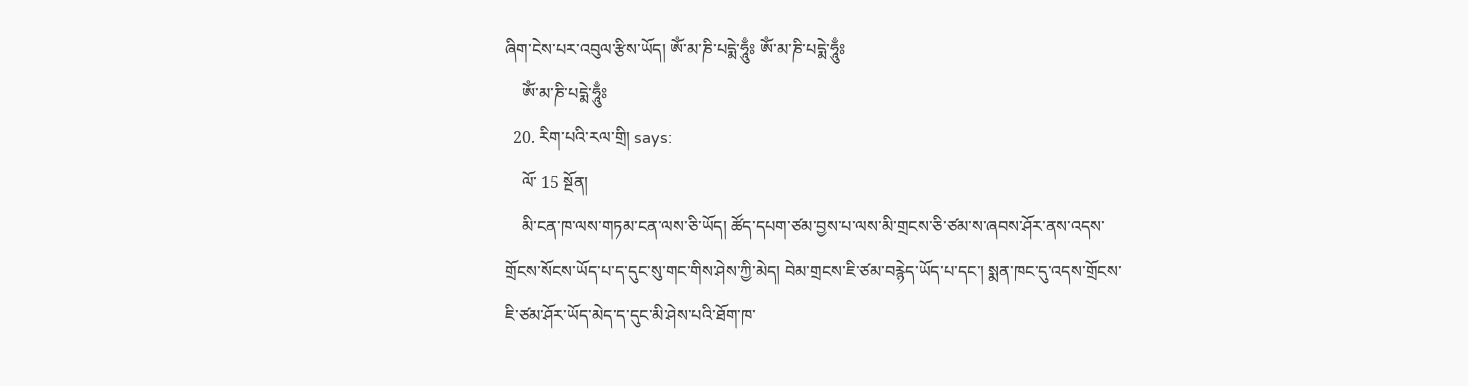ཞིག་ངེས་པར་འབུལ་རྩིས་ཡོད། ཨོཾ་མ་ཎི་པདྨེ་ཧཱུྃཿ ཨོཾ་མ་ཎི་པདྨེ་ཧཱུྃཿ
    ཨོཾ་མ་ཎི་པདྨེ་ཧཱུྃཿ
  20. རིག་པའི་རལ་གྲི། says:
    ལོ་ 15 སྔོན།
    མི་ངན་ཁ་ལས་གཏམ་ངན་ལས་ཅི་ཡོད། ཚོད་དཔག་ཙམ་བྱས་པ་ལས་མི་གྲངས་ཅི་ཙམ་ས་ཞབས་ཤོར་ནས་འདས་གྲོངས་སོངས་ཡོད་པ་ད་དུང་སུ་གང་གིས་ཤེས་ཀྱི་མེད། བེམ་གྲངས་ཇི་ཙམ་བརྙེད་ཡོད་པ་དང་། སྨན་ཁང་དུ་འདས་གྲོངས་ཇི་ཙམ་ཤོར་ཡོད་མེད་ད་དུང་མི་ཤེས་པའི་ཐོག་ཁ་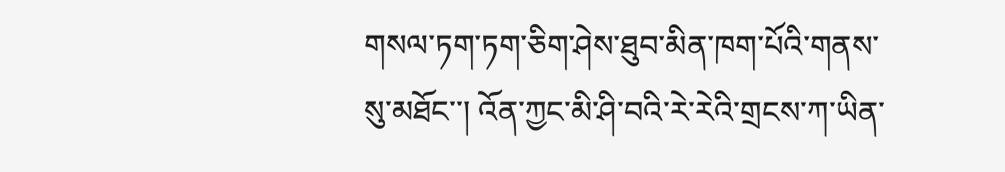གསལ་ཏག་ཏག་ཅིག་ཤེས་ཐུབ་མིན་ཁག་པོའི་གནས་སུ་མཐོང་་། འོན་ཀྱང་མི་ཤི་བའི་རེ་རེའི་གྲངས་ཀ་ཡིན་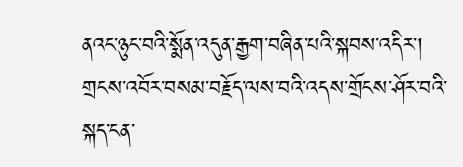ནའང་ཉུང་བའི་སྨོན་འདུན་རྒྱག་བཞིན་པའི་སྐབས་འདིར་། གྲངས་འབོར་བསམ་བརྗོད་ལས་བའི་འདས་གྲོངས་ཤོར་བའི་སྐད་ངན་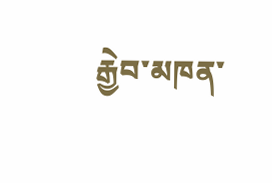རྒྱེབ་མཁན་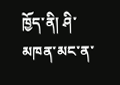ཁྱོད་ནི། ཤི་མཁན་མང་ན་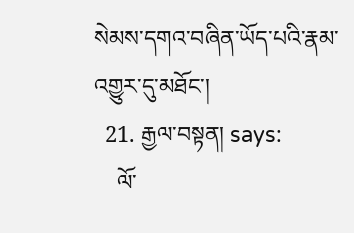སེམས་དགའ་བཞིན་ཡོད་པའི་རྣམ་འགྱུར་དུ་མཐོང་།
  21. རྒྱལ་བསྟན། says:
    ལོ་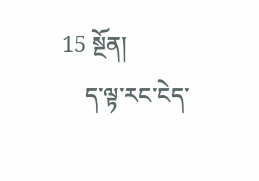15 སྔོན།
    ད་ལྟ་རང་ངེད་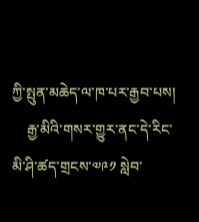ཀྱི་སྤུན་མཆེད་ལ་ཁ་པར་རྒྱབ་པས།
    རྒྱ་མིའི་གསར་གྱུར་ནང་དེ་རིང་མི་ཤི་ཚད་གྲངས་༧༩༡ སླེབ་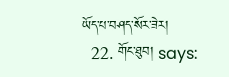ཡོད་པ་བཤད་སོར་ཟེར།
  22. གོང་ཐུབ། says: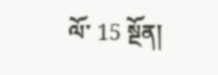ལོ་ 15 སྔོན།